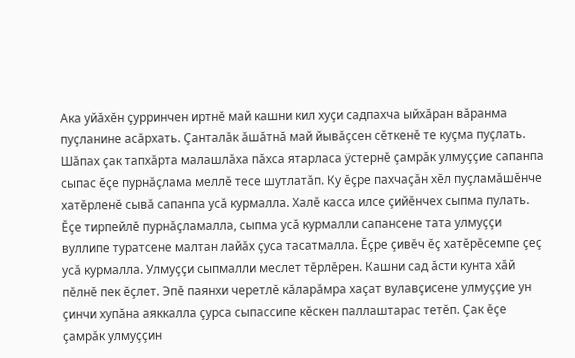Ака уйăхĕн çурринчен иртнĕ май кашни кил хуçи садпахча ыйхăран вăранма пуçланине асăрхать. Çанталăк ăшăтнă май йывăçсен сĕткенĕ те куçма пуçлать. Шăпах çак тапхăрта малашлăха пăхса ятарласа ÿстернĕ çамрăк улмуççие сапанпа сыпас ĕçе пурнăçлама меллĕ тесе шутлатăп. Ку ĕçре пахчаçăн хĕл пуçламăшĕнче хатĕрленĕ сывă сапанпа усă курмалла. Халĕ касса илсе çийĕнчех сыпма пулать. Ĕçе тирпейлĕ пурнăçламалла, сыпма усă курмалли сапансене тата улмуççи вуллипе туратсене малтан лайăх çуса тасатмалла. Ĕçре çивĕч ĕç хатĕрĕсемпе çеç усă курмалла. Улмуççи сыпмалли меслет тĕрлĕрен. Кашни сад ăсти кунта хăй пĕлнĕ пек ĕçлет. Эпĕ паянхи черетлĕ кăларăмра хаçат вулавçисене улмуççие ун çинчи хупăна аяккалла çурса сыпассипе кĕскен паллаштарас тетĕп. Çак ĕçе çамрăк улмуççин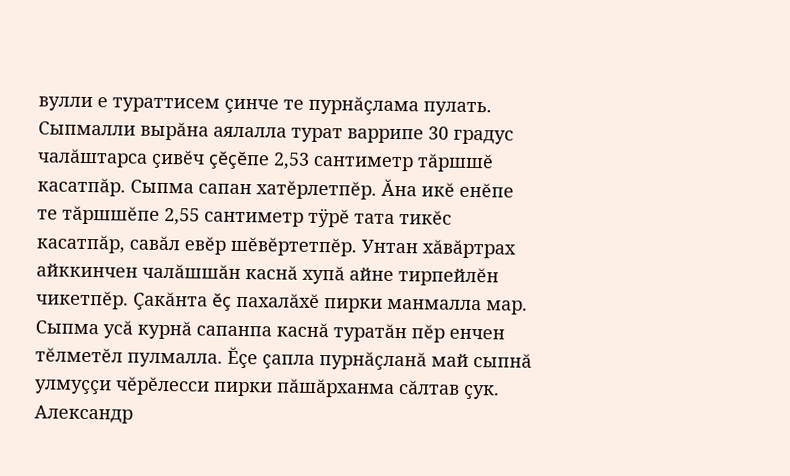вулли е тураттисем çинче те пурнăçлама пулать. Сыпмалли вырăна аялалла турат варрипе 30 градус чалăштарса çивĕч çĕçĕпе 2,53 сантиметр тăршшĕ касатпăр. Сыпма сапан хатĕрлетпĕр. Ăна икĕ енĕпе те тăршшĕпе 2,55 сантиметр тÿрĕ тата тикĕс касатпăр, савăл евĕр шĕвĕртетпĕр. Унтан хăвăртрах айккинчен чалăшшăн каснă хупă айне тирпейлĕн чикетпĕр. Çакăнта ĕç пахалăхĕ пирки манмалла мар. Сыпма усă курнă сапанпа каснă туратăн пĕр енчен тĕлметĕл пулмалла. Ĕçе çапла пурнăçланă май сыпнă улмуççи чĕрĕлесси пирки пăшăрханма сăлтав çук.
Александр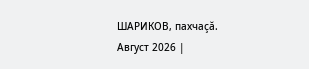ШАРИКОВ, пахчаçă.
Август 2026 |